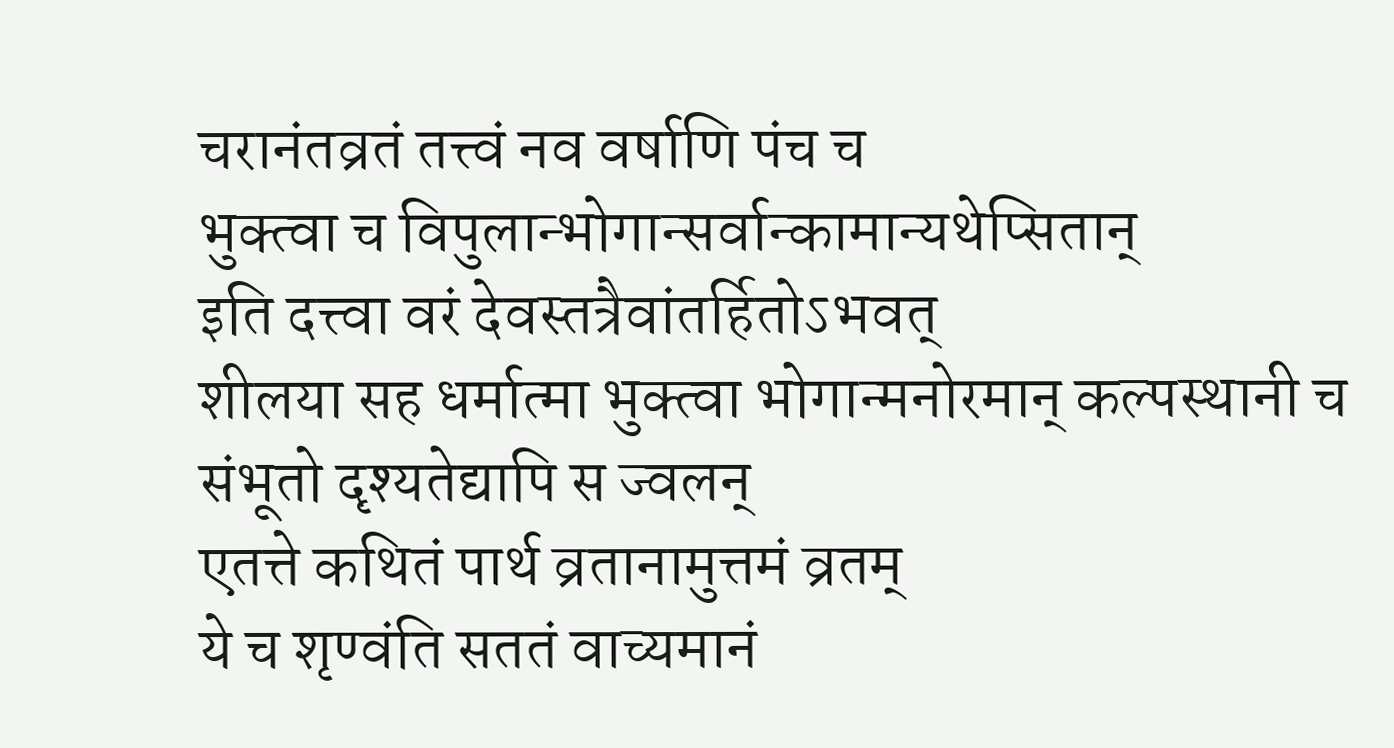चरानंतव्रतं तत्त्वं नव वर्षाणि पंच च
भुक्त्वा च विपुलान्भोगान्सर्वान्कामान्यथेप्सितान्
इति दत्त्वा वरं देवस्तत्रैवांतर्हितोऽभवत्
शीलया सह धर्मात्मा भुक्त्वा भोगान्मनोरमान् कल्पस्थानी च संभूतो दृश्यतेद्यापि स ज्वलन्
एतत्ते कथितं पार्थ व्रतानामुत्तमं व्रतम्
ये च शृण्वंति सततं वाच्यमानं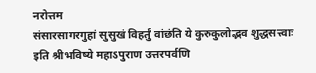नरोत्तम
संसारसागरगुहां सुसुखं विहर्तुं वांछंति ये कुरुकुलोद्भव शुद्धसत्त्वाः
इति श्रीभविष्ये महाऽपुराण उत्तरपर्वणि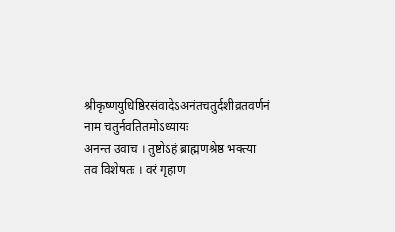श्रीकृष्णयुधिष्ठिरसंवादेऽअनंतचतुर्दशीव्रतवर्णनं नाम चतुर्नवतितमोऽध्यायः
अनन्त उवाच । तुष्टोऽहं ब्राह्मणश्रेष्ठ भक्त्या तव विशेषतः । वरं गृहाण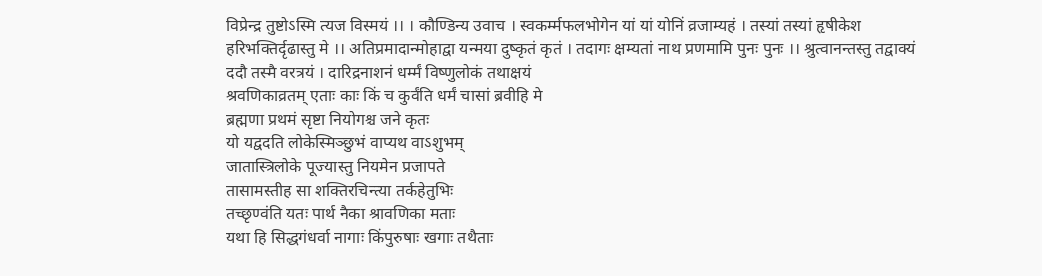विप्रेन्द्र तुष्टोऽस्मि त्यज विस्मयं ।। । कौण्डिन्य उवाच । स्वकर्म्मफलभोगेन यां यां योनिं व्रजाम्यहं । तस्यां तस्यां हृषीकेश हरिभक्तिर्दृढास्तु मे ।। अतिप्रमादान्मोहाद्वा यन्मया दुष्कृतं कृतं । तदागः क्षम्यतां नाथ प्रणमामि पुनः पुनः ।। श्रुत्वानन्तस्तु तद्वाक्यं ददौ तस्मै वरत्रयं । दारिद्रनाशनं धर्म्मं विष्णुलोकं तथाक्षयं
श्रवणिकाव्रतम् एताः काः किं च कुर्वंति धर्मं चासां ब्रवीहि मे
ब्रह्मणा प्रथमं सृष्टा नियोगश्च जने कृतः
यो यद्वदति लोकेस्मिञ्छुभं वाप्यथ वाऽशुभम्
जातास्त्रिलोके पूज्यास्तु नियमेन प्रजापते
तासामस्तीह सा शक्तिरचिन्त्या तर्कहेतुभिः
तच्छृण्वंति यतः पार्थ नैका श्रावणिका मताः
यथा हि सिद्धगंधर्वा नागाः किंपुरुषाः खगाः तथैताः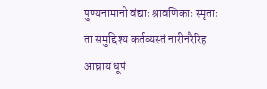पुण्यनामानो वंद्याः श्रावणिकाः स्मृताः
ता समुद्दिश्य कर्तव्यस्तं नारीनरैरिह
आघ्राय धूपं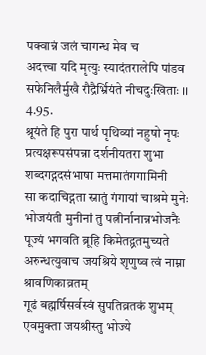पक्वान्नं जलं चागन्ध मेव च
अदत्त्वा यदि मृत्युः स्यादंतरालेपि पांडव सफेनिलैर्मुखै रौद्रैर्भ्रियंते नीचदुःखिताः ।। 4.95.
श्रूयंते हि पुरा पार्थ पृथिव्यां नहुषो नृपः
प्रत्यक्षरूपसंपन्ना दर्शनीयतरा शुभा
शब्दगद्गदसंभाषा मत्तमातंगगामिनी
सा कदाचिद्गता स्नातुं गंगायां चाश्रमे मुनेः
भोजयंती मुनीनां तु पत्नीर्नानान्नभोजनैः
पूज्यं भगवति ब्रूहि किमेतद्व्रतमुच्यते
अरुन्धत्युवाच जयश्रिये शृणुष्व त्वं नाम्ना श्रावणिकाव्रतम्
गूढं बह्मर्षिसर्वस्वं सुपतिव्रतकं शुभम्
एवमुक्ता जयश्रीस्तु भोज्ये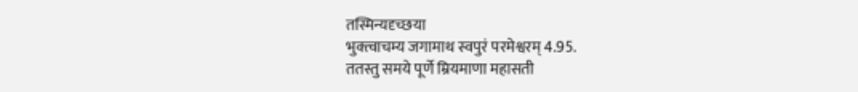तस्मिन्यदृच्छया
भुक्त्वाचम्य जगामाथ स्वपुरं परमेश्वरम् 4.95.
ततस्तु समये पूर्णे म्रियमाणा महासती